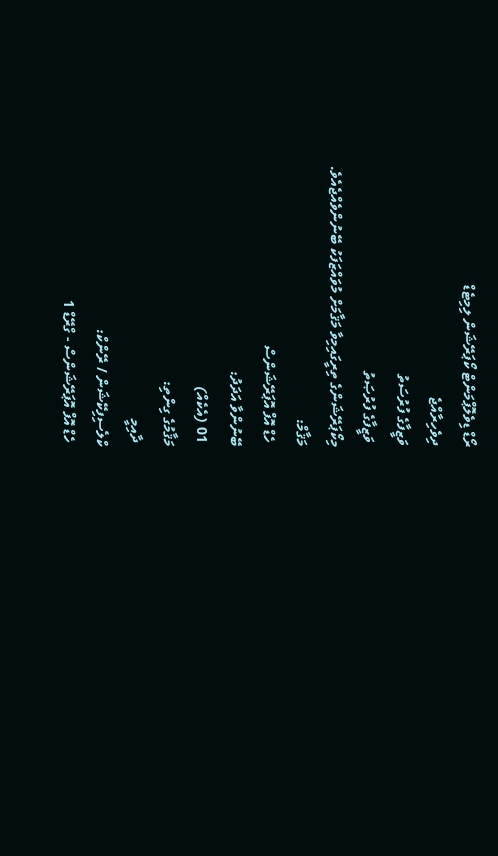ރޯޑް ޑިވެލޮޕްމަންޓް ކޯޕަރޭޝަން ލިމިޓެޑް
ދިވެހިރާއްޖެ
ވަޒީފާގެ ފުރުސަތު
 ވަޒީފާގެ ފުރުޞަތު
މިކޯޕަރޭޝަންގެ ތިރީގައިމިވާ މަޤާމަށް މުވައްޒަފަކު ބޭނުންވެއްޖެއެވެ.
މަޤާމް:
 ހެޑް އޮފް އޮޕަރޭޝަންސް
ބޭނުންވާ އަދަދު:
 01 (އެކެއް)
މަޤާމުގެ ގިންތި:
 ދާއިމީ
ކްލެސިފިކޭޝަން / ރޭންކް:
 ހެޑް އޮފް އޮޕަރޭޝަންސް - ގްރޭޑް 1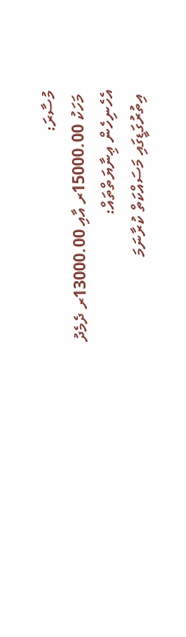މުސާރަ:
 މަހަކު 15000.00ރ އާއި 13000.00ރ ދެމެދު
އެހެނިހެން ޢިނާޔަތްތައް:
 އިތުރުގަޑީގައި މަސައްކަތް ކުރާނަމަ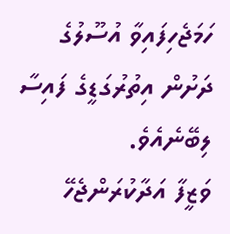ހަމަޖެހިފައިވާ އުސޫލުގެ ދަށުން އިތުރުގަޑީގެ ފައިސާ ލިބޭނެއެވެ.
ވަޒީފާ އަދާކުރަންޖެހޭ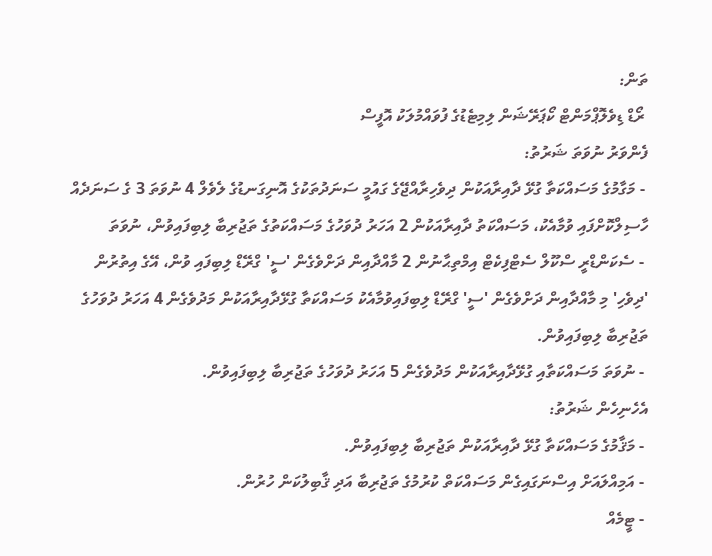ތަން:
 ރޯޑް ޑިވެލޮޕްމަންޓް ކޯޕަރޭޝަން ލިމިޓެޑުގެ ފުވައްމުލަކު އޮފީސް
ފެންވަރު ނުވަތަ ޝަރުތު:
 - މަގާމުގެ މަސައްކަތާ ގުޅޭ ދާއިރާއަކުން ދިވެހިރާއްޖޭގެ ގައުމީ ސަނަދުތަކުގެ އޮނިގަނޑުގެ ލެވެލް 4 ނުވަތަ 3 ގެ ސަނަދެއް ހާސިލްކޮށްފައި ވުމާއެކު، މަސައްކަތު ދާއިރާއަކުން 2 އަހަރު ދުވަހުގެ މަސައްކަތުގެ ތަޖުރިބާ ލިބިފައިވުން، ނުވަތަ
 - ސެކަންޑްރީ ސްކޫލް ސެޓްފިކެޓް އިމްތިޙާނުން 2 މާއްދާއިން ދަށްވެގެން 'ސީ' ގްރޭޑް ލިބިފައި ވުން، އޭގެ އިތުރުން 'ދިވެހި' މި މާއްދާއިން ދަށްވެގެން 'ސީ' ގްރޭޑް ލިބިފައިވުމާއެކު މަސައްކަތާ ގުޅޭދާއިރާއަކުން މަދުވެގެން 4 އަހަރު ދުވަހުގެ ތަޖުރިބާ ލިބިފައިވުން.
 - ނުވަތަ މަސައްކަތާއި ގުޅޭދާއިރާއަކުން މަދުވެގެން 5 އަހަރު ދުވަހުގެ ތަޖުރިބާ ލިބިފައިވުން.
އެހެނިހެން ޝަރުތު:
 - މަޤާމުގެ މަސައްކަތާ ގުޅޭ ދާއިރާއަކުން ތަޖުރިބާ ލިބިފައިވުން.
 - އަމިއްލައަށް އިސްނަގައިގެން މަސައްކަތް ކުރުމުގެ ތަޖުރިބާ އަދި ޤާބިލުކަން ހުރުން.
 - ޓީމެއް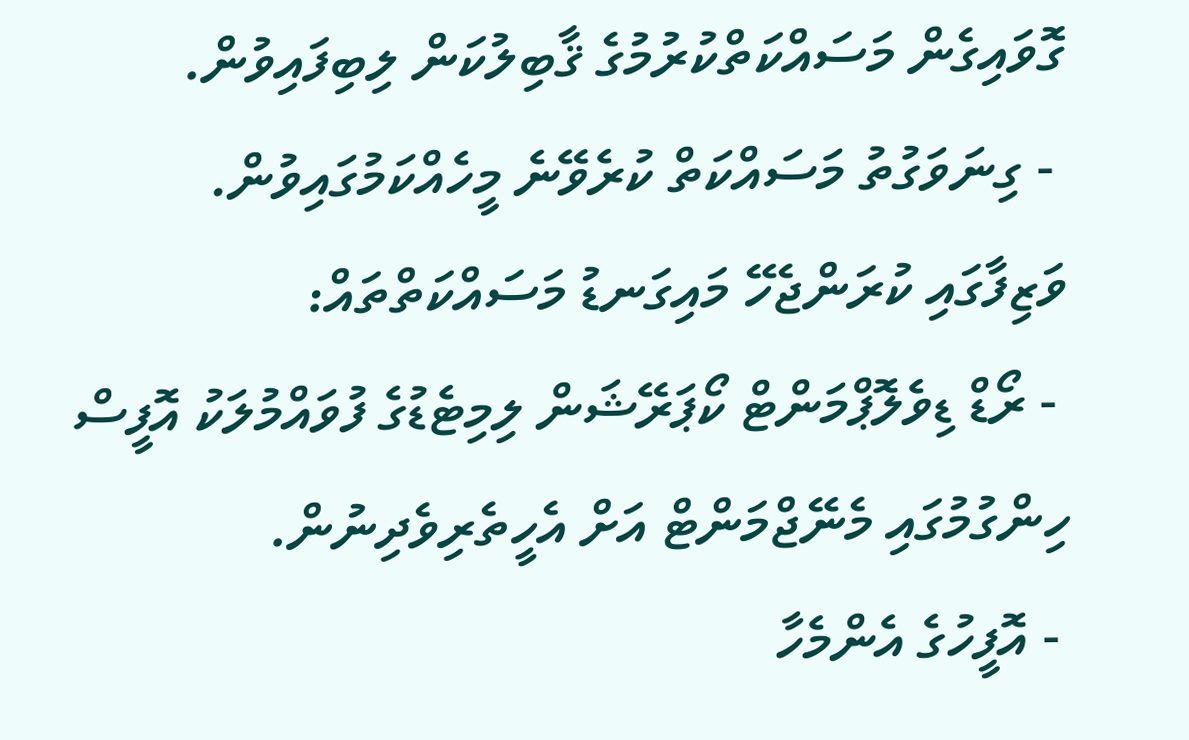ގޮވައިގެން މަސައްކަތްކުރުމުގެ ޤާބިލުކަން ލިބިފައިވުން.
 - ގިނަވަގުތު މަސައްކަތް ކުރެވޭނެ މީހެއްކަމުގައިވުން.
ވަޒިފާގައި ކުރަންޖެހޭ މައިގަނޑު މަސައްކަތްތައް:
 - ރޯޑް ޑިވެލޮޕްމަންޓް ކޯޕަރޭޝަން ލިމިޓެޑުގެ ފުވައްމުލަކު އޮފީސް ހިންގުމުގައި މެނޭޖްމަންޓް އަށް އެހީތެރިވެދިނުން.
 - އޮފީހުގެ އެންމެހާ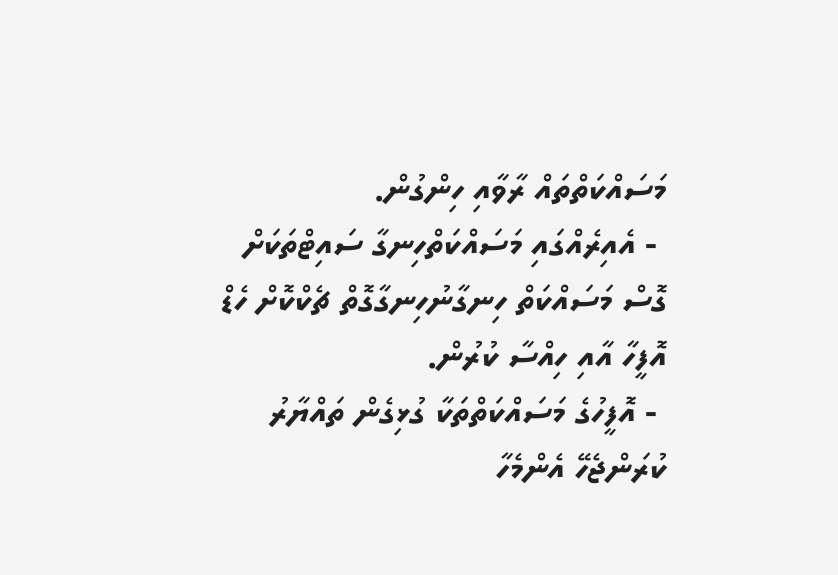މަސައްކަތްތައް ރާވާއި ހިންގުން.
 - އެއިރެއްގައި މަސައްކަތްހިނގާ ސައިޓްތަކަށް ގޮސް މަސައްކަތް ހިނގާނުހިނގާގޮތް ޗެކްކޮށް ހެޑް އޮފީހާ އާއި ހިއްސާ ކުރުން.
 - އޮފީހުގެ މަސައްކަތްތަކާ ގުޅިގެން ތައްޔާރު ކުރަންޖެހޭ އެންމެހާ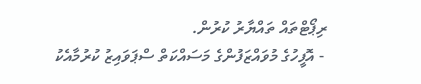ރިޕޯޓްތައް ތައްޔާރު ކުރުން.
 - އޮފީހުގެ މުވައްޒަފުންގެ މަސައްކަތް ސްޕަވައިޒު ކުރުމާއެކު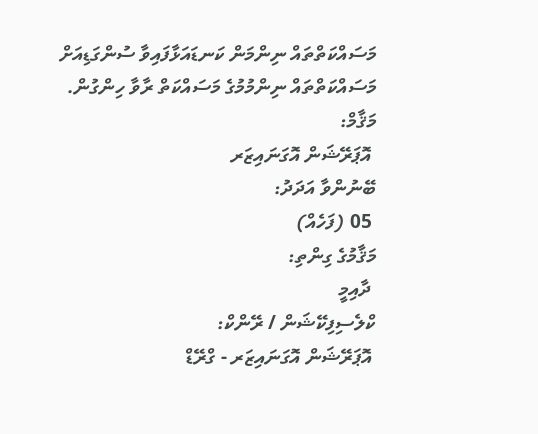މަސައްކަތްތައް ނިންމަން ކަނޑައަޅާފައިވާ ސުންގަޑިއަށް މަސައްކަތްތައް ނިންމުމުގެ މަސައްކަތް ރާވާ ހިންގުން.
މަޤާމް:
 އޮޕަރޭޝަން އޮގަނައިޒަރ
ބޭނުންވާ އަދަދު:
 05 (ފަހެއް)
މަޤާމުގެ ގިންތި:
 ދާއިމީ
ކްލެސިފިކޭޝަން / ރޭންކް:
 އޮޕަރޭޝަން އޮގަނައިޒަރ - ގްރޭޑް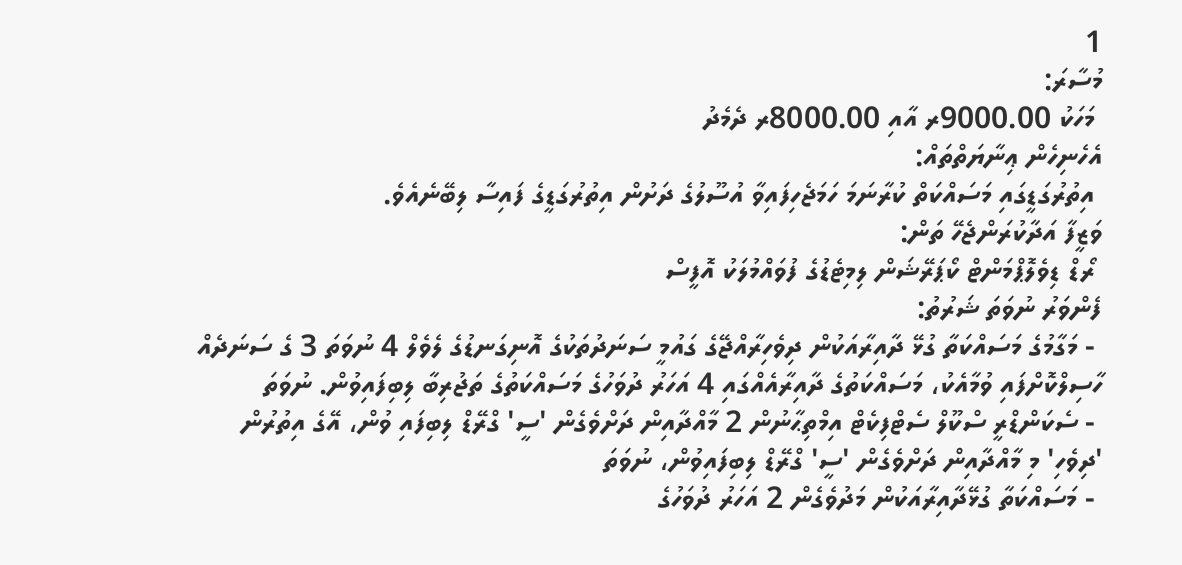1
މުސާރަ:
 މަހަކު 9000.00ރ އާއި 8000.00ރ ދެމެދު
އެހެނިހެން ޢިނާޔަތްތައް:
 އިތުރުގަޑީގައި މަސައްކަތް ކުރާނަމަ ހަމަޖެހިފައިވާ އުސޫލުގެ ދަށުން އިތުރުގަޑީގެ ފައިސާ ލިބޭނެއެވެ.
ވަޒީފާ އަދާކުރަންޖެހޭ ތަން:
 ރޯޑް ޑިވެލޮޕްމަންޓް ކޯޕަރޭޝަން ލިމިޓެޑުގެ ފުވައްމުލަކު އޮފީސް
ފެންވަރު ނުވަތަ ޝަރުތު:
 - މަގާމުގެ މަސައްކަތާ ގުޅޭ ދާއިރާއަކުން ދިވެހިރާއްޖޭގެ ގައުމީ ސަނަދުތަކުގެ އޮނިގަނޑުގެ ލެވެލް 4 ނުވަތަ 3 ގެ ސަނަދެއް ހާސިލްކޮށްފައި ވުމާއެކު، މަސައްކަތުގެ ދާއިރާއެއްގައި 4 އަހަރު ދުވަހުގެ މަސައްކަތުގެ ތަޖުރިބާ ލިބިފައިވުން. ނުވަތަ
 - ސެކަންޑްރީ ސްކޫލް ސެޓްފިކެޓް އިމްތިޙާނުން 2 މާއްދާއިން ދަށްވެގެން 'ސީ' ގްރޭޑް ލިބިފައި ވުން، އޭގެ އިތުރުން 'ދިވެހި' މި މާއްދާއިން ދަށްވެގެން 'ސީ' ގްރޭޑް ލިބިފައިވުން، ނުވަތަ
 - މަސައްކަތާ ގުޅޭދާއިރާއަކުން މަދުވެގެން 2 އަހަރު ދުވަހުގެ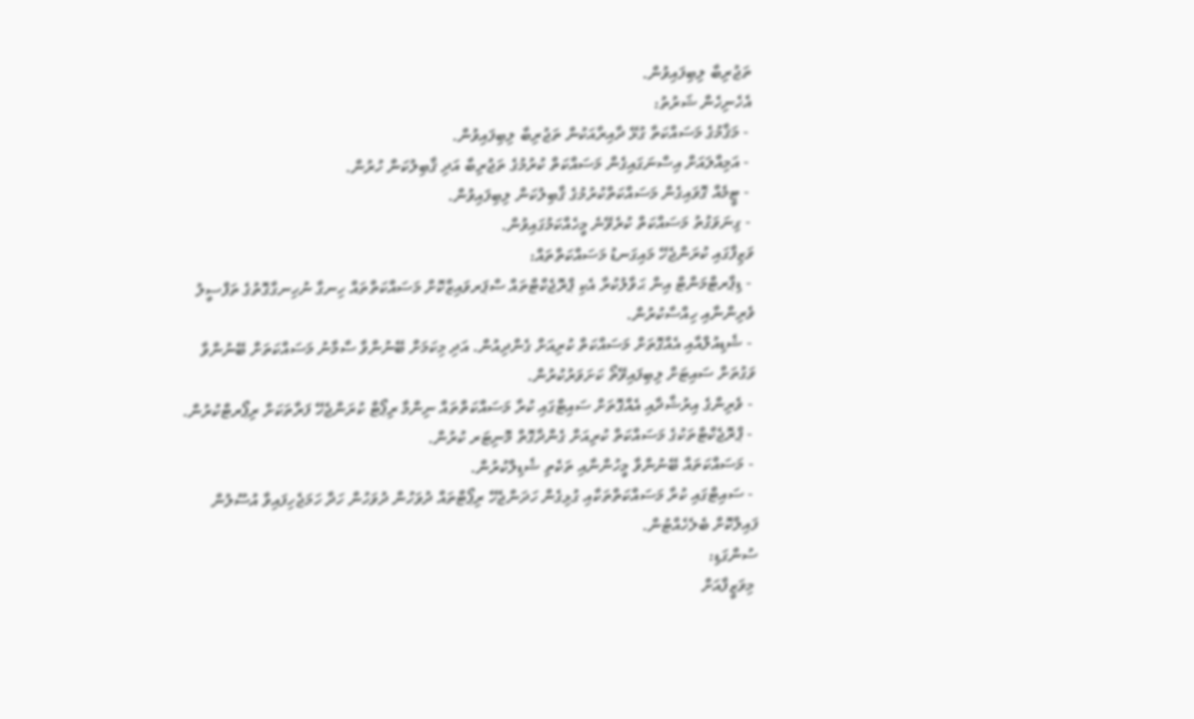ތަޖުރިބާ ލިބިފައިވުން.
އެހެނިހެން ޝަރުތު:
 - މަޤާމުގެ މަސައްކަތާ ގުޅޭ ދާއިރާއަކުން ތަޖުރިބާ ލިބިފައިވުން.
 - އަމިއްލައަށް އިސްނަގައިގެން މަސައްކަތް ކުރުމުގެ ތަޖުރިބާ އަދި ޤާބިލުކަން ހުރުން.
 - ޓީމެއް ގޮވައިގެން މަސައްކަތްކުރުމުގެ ޤާބިލުކަން ލިބިފައިވުން.
 - ގިނަވަގުތު މަސައްކަތް ކުރެވޭނެ މީހެއްކަމުގައިވުން.
ވަޒިފާގައި ކުރަންޖެހޭ މައިގަނޑު މަސައްކަތްތައް:
 - ޑިޕާރޓްމަންޓް އިން ޙަވާލުކުރާ އެކި ޕްރޮޖެކްޓްތައް ސްޕަރވައިޒްކޮށް މަސައްކަތްތައް ހިނގާ ނުހިނގާގޮތުގެ ތަފްސީލު ވެރިންނާއި ހިއްސާކުރުން.
 - ޝެޑިއުލްއާއި އެއްގޮތަށް މަސައްކަތް ކުރިއަށް ގެންދިއުން. އަދި މިކަމަށް ބޭނުންވާ ސާމާނު މަސައްކަތަށް ބޭނުންވާ ވަގުތަށް ސައިޓަށް ލިބިފައިވޭތޯ ކަށަވަރުކުރުން.
 - ވެރިންގެ އިރުޝާދާއި އެއްގޮތަށް ސައިޓްގައި ކުރާ މަސައްކަތްތައް ނިންމާ ރިޕޯޓް ކުރަންޖެހޭ ފަރާތަކަށް ރިޕޯރޓްކުރުން.
 - ޕްރޮޖެކްޓްތަކުގެ މަސައްކަތް ކުރިއަށް ގެންދާގޮތް މޮނިޓަރ ކުރުން.
 - މަސައްކަތައް ބޭނުންވާ މީހުންނާއި ތަކެތި ޝެޑިލްކުރުން.
 - ސައިޓްގައި ކުރާ މަސައްކަތްތަކާއި ގުޅިގެން ހަދަންޖެހޭ ރިޕޯޓްތައް ދުވަހުން ދުވަހުން ހަދާ ހަމަޖެހިފައިވާ އުސޫލުން ފައިލްކޮށް ބެލެހެއްޓުން.
ސުންގަޑި:
 މިވަޒީފާއަށް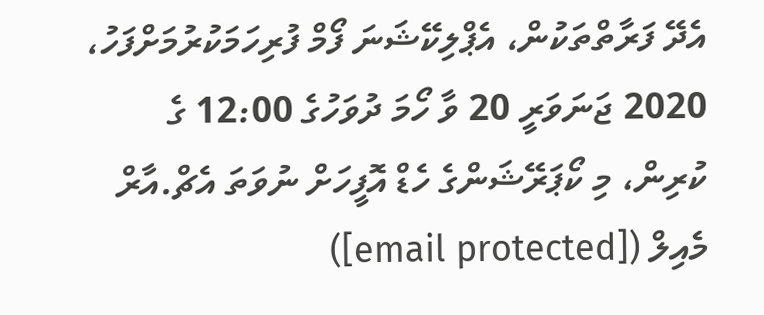އެދޭ ފަރާތްތަކުން، އެޕްލިކޭޝަނަ ފޯމް ފުރިހަމަކުރުމަށްފަހު، 2020 ޖަނަވަރީ 20 ވާ ހޯމަ ދުވަހުގެ 12:00 ގެ ކުރިން، މި ކޯޕަރޭޝަންގެ ހެޑް އޮފީހަށް ނުވަތަ އެޗް.އާރް މެއިލް ([email protected])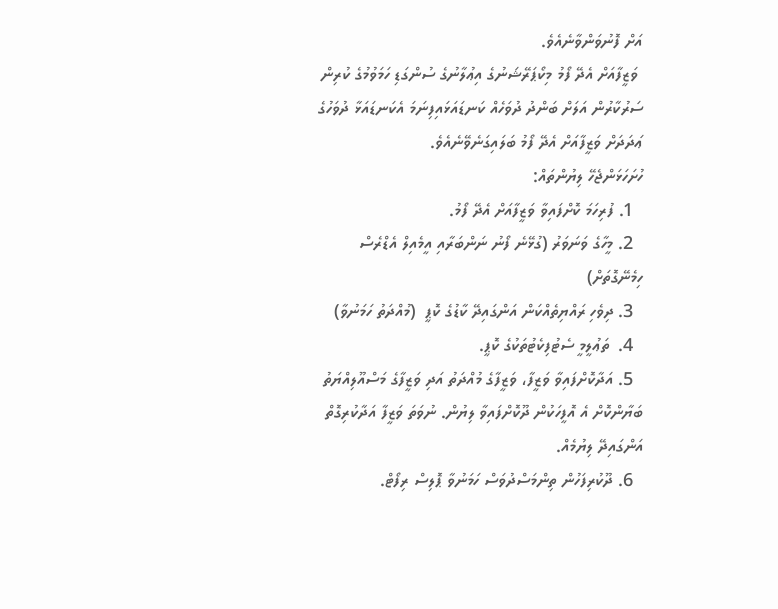އަށް ފޮނުވަންވާނެއެވެ.
 ވަޒީފާއަށް އެދޭ ފޯމު މިކޯޕަރޭޝަނުގެ އިޢުލާނުގެ ސުންގަޑި ހަމަވުމުގެ ކުރިން ސަރުކާރުން އަލަށް ބަންދު ދުވަހެއް ކަނޑައަޅައިފިނަމަ އެކަނޑައަޅާ ދުވަހުގެ ޢަދަދަށް ވަޒީފާއަށް އެދޭ ފޯމު ބަލައިގަނެވޭނެއެވެ.
ހުށަހަޅަންޖެހޭ ލިޔުންތައް:
  1. ފުރިހަމަ ކޮށްފައިވާ ވަޒީފާއަށް އެދޭ ފޯމު.
  2. މީހާގެ ވަނަވަރު (ގުޅޭނެ ފޯނު ނަންބަރާއި އީމެއިލް އެޑްރެސް ހިމެނޭގޮތަށް)
  3. ދިވެހި ރައްޔިތެއްކަން އަންގައިދޭ ކާޑުގެ ކޮޕީ  (މުއްދަތު ހަމަނުވާ)
  4.  ތަޢުލީމީ ސެޓުފިކެޓުތަކުގެ ކޮޕީ.
  5. އަދާކޮށްފައިވާ ވަޒީފާ، ވަޒީފާގެ މުއްދަތު އަދި ވަޒީފާގެ މަސްއޫލިއްޔަތު ބަޔާންކޮށް އެ އޮފީހަކުން ދޫކޮށްފައިވާ ލިޔުން. ނުވަތަ ވަޒީފާ އަދާކުރިގޮތް އަންގައިދޭ ލިޔުމެއް.
  6. ދޫކުރިފަހުން ތިންމަސްދުވަސް ހަމަނުވާ ޕޮލިސް ރިފޯޓް.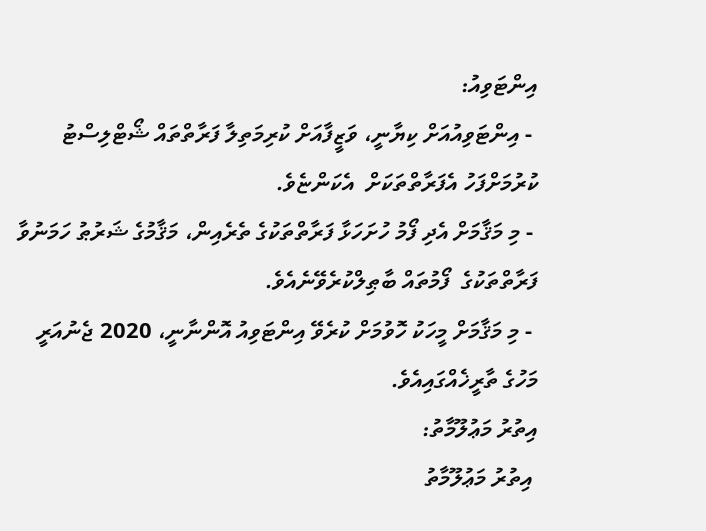އިންޓަވިއު:
 - އިންޓަވިއުއަށް ކިޔާނީ، ވަޒީފާއަށް ކުރިމަތިލާ ފަރާތްތައް ޝޯޓްލިސްޓު ކުރުމަށްފަހު އެފަރާތްތަކަށް  އެކަންޏެވެ.
 - މި މަޤާމަށް އެދި ފޯމު ހުށަހަޅާ ފަރާތްތަކުގެ ތެރެއިން، މަޤާމުގެ ޝަރުޠު ހަމަނުވާ ފަރާތްތަކުގެ  ފޯމުތައް ބާޠިލްކުރެވޭނެއެވެ.
 - މި މަޤާމަށް މީހަކު ހޮވުމަށް ކުރެވޭ އިންޓަވިއު އޮންނާނީ، 2020 ޖެނުއަރީ މަހުގެ ތާރީޚެއްގައިއެވެ.
އިތުރު މަޢުލޫމާތު:
 އިތުރު މަޢުލޫމާތު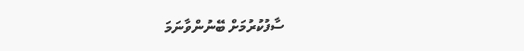ސާފުކުރުމަށް ބޭނުންވާނަމަ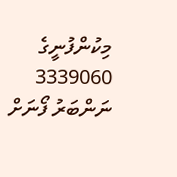މިކުންފުނީގެ 3339060 ނަންބަރު ފޯނަށް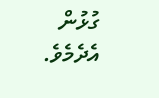ގުޅުން އެދެމެވެ.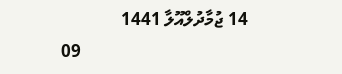14 ޖުމާދުލްއޫލާ 1441
                                      09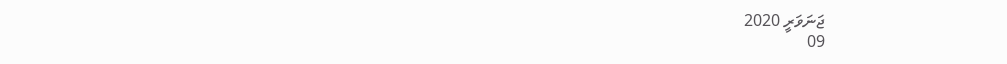ޖަނަވަރީ 2020
09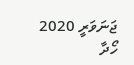ޖަނަވަރީ 2020
ހޯދާ